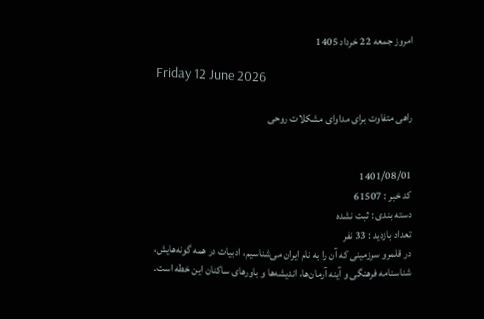امروز جمعه 22 خرداد 1405

Friday 12 June 2026

راهی متفاوت برای مداوای مشکلات روحی


1401/08/01
کد خبر : 61507
دسته بندی : ثبت نشده
تعداد بازدید : 33 نفر
در قلمرو سرزمینی که آن را به نام ایران می‌شناسیم، ادبیات در همه گونه‌هایش، شناسنامه فرهنگی و آینه آرمان‌ها، اندیشه‌ها و باورهای ساکنان این خطه است.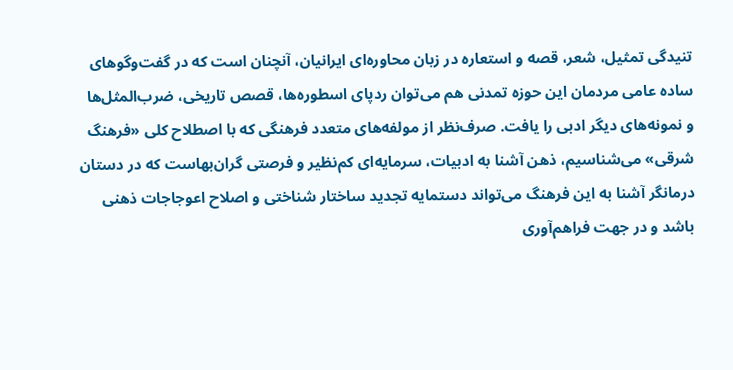تنیدگی تمثیل، شعر، قصه و استعاره در زبان محاوره‌ای ایرانیان، آنچنان است که در گفت‌وگوهای ساده‌ عامی مردمان این حوزه‌ تمدنی هم می‌توان ردپای اسطوره‌ها، قصص تاریخی، ضرب‌المثل‌ها و نمونه‌های دیگر ادبی را یافت. صرف‌نظر از مولفه‌های متعدد فرهنگی که با اصطلاح کلی «فرهنگ شرقی» می‌شناسیم، ذهن آشنا به ادبیات، سرمایه‌ای کم‌نظیر و فرصتی گران‌بهاست که در دستان درمانگر آشنا به این فرهنگ می‌تواند دستمایه‌‌ تجدید ساختار شناختی و اصلاح اعوجاجات ذهنی باشد و در جهت فراهم‌آوری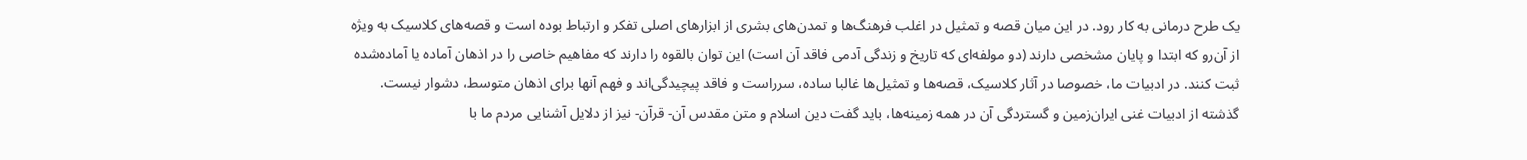یک طرح درمانی به کار رود. در این میان قصه و تمثیل در اغلب فرهنگ‌ها و تمدن‌های بشری از ابزارهای اصلی تفکر و ارتباط بوده است و قصه‌های کلاسیک به ویژه از آن‌رو که ابتدا و پایان مشخصی دارند (دو مولفه‌ای که تاریخ و زندگی آدمی فاقد آن است) این توان بالقوه را دارند که مفاهیم خاصی را در اذهان آماده یا آماده‌شده ثبت کنند. در ادبیات ما، خصوصا در آثار کلاسیک، قصه‌ها و تمثیل‌ها غالبا ساده، سرراست و فاقد پیچیدگی‌اند و فهم آنها برای اذهان متوسط، دشوار نیست. گذشته از ادبیات غنی ایران‌زمین و گستردگی آن در همه‌ زمینه‌ها، باید گفت دین اسلام و متن مقدس آن- قرآن- نیز از دلایل آشنایی مردم ما با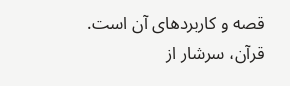قصه و کاربردهای آن است. قرآن، سرشار از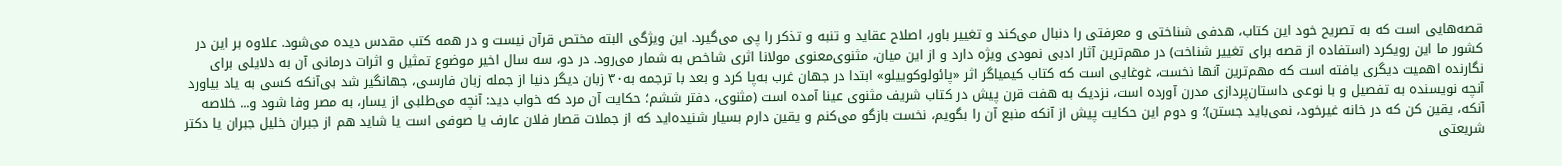قصه‌هایی است که به تصریح خود این کتاب، هدفی شناختی و معرفتی را دنبال می‌کند و تغییر باور، اصلاح عقاید و تنبه و تذکر را پی می‌گیرد. این ویژگی البته مختص قرآن نیست و در همه کتب مقدس دیده می‌شود. علاوه بر این در کشور ما این رویکرد (استفاده از قصه برای تغییر شناخت) در مهم‌ترین آثار ادبی نمودی ویژه دارد و از این میان، مثنوی‌معنوی مولانا اثری شاخص به شمار می‌رود. در دو، سه سال اخیر موضوع تمثیل و اثرات درمانی آن به دلایلی برای نگارنده اهمیت دیگری یافته ‌است که مهم‌ترین آنها نخست، غوغایی است که کتاب کیمیاگر اثر «پائولوکوییلو» ابتدا در جهان غرب به‌پا کرد و بعد با ترجمه به۳۰ زبان دیگر دنیا از جمله زبان فارسی، جهانگیر شد بی‌آنکه کسی به یاد بیاورد آنچه نویسنده به تفصیل و با نوعی داستان‌پردازی مدرن آورده است، نزدیک به هفت قرن پیش در کتاب شریف مثنوی عینا آمده است (مثنوی، دفتر ششم؛ حکایت آن مرد که خواب دید: آنچه می‌طلبی از یسار، به مصر وفا شود و... خلاصه آنکه، یقین کن که در خانه غیرخود، نمی‌باید جستن)؛ و دوم این حکایت پیش از آنکه منبع آن را بگویم، نخست بازگو می‌کنم و یقین دارم بسیار شنیده‌اید که از جملات قصار فلان عارف یا صوفی است یا شاید هم از جبران خلیل جبران یا دکتر شریعتی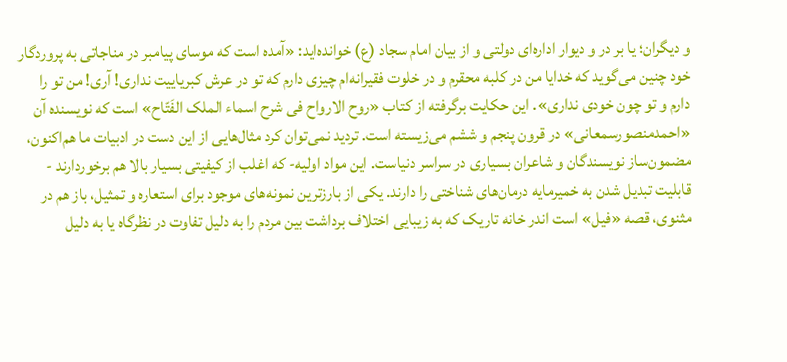و دیگران؛ یا بر در و دیوار اداره‌ای دولتی و از بیان امام سجاد (ع) خوانده‌اید: «آمده‌ است که موسای پیامبر در مناجاتی به پروردگار خود چنین می‌گوید که خدایا من در کلبه محقرم و در خلوت فقیرانه‌ام چیزی دارم که تو در عرش کبریاییت نداری! آری! من تو را دارم و تو چون خودی نداری». این حکایت برگرفته از کتاب «روح الارواح فی شرح اسماء الملک الفَتّاح» است که نویسنده آن «احمدمنصورسمعانی» در قرون پنجم و ششم می‌زیسته است. تردید نمی‌توان کرد مثال‌هایی از این دست در ادبیات ما هم‌اکنون، مضمون‌ساز نویسندگان و شاعران بسیاری در سراسر دنیاست. این مواد اولیه- که اغلب از کیفیتی بسیار بالا هم برخوردارند - قابلیت تبدیل شدن به خمیرمایه درمان‌های شناختی را دارند. یکی از بارزترین نمونه‌های موجود برای استعاره و تمثیل، باز هم در مثنوی، قصه «فیل» است اندر خانه تاریک که به زیبایی اختلاف برداشت بین مردم را به دلیل تفاوت در نظرگاه یا به دلیل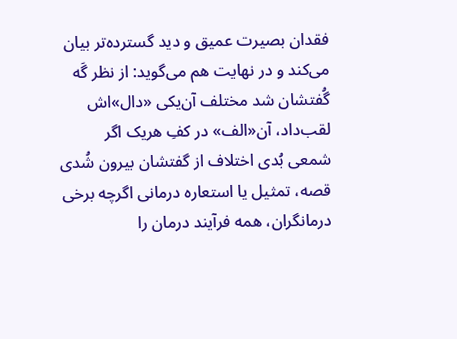فقدان بصیرت عمیق و دید گسترده‌تر بیان می‌کند و در نهایت هم می‌گوید: از نظر گَه گُفتشان شد مختلف آن‌یکی «دال»اش لقب‌داد، آن«الف» در کفِ هریک اگر شمعی بُدی اختلاف از گفتشان بیرون شُدی قصه، تمثیل یا استعاره درمانی اگرچه برخی درمانگران، همه فرآیند درمان را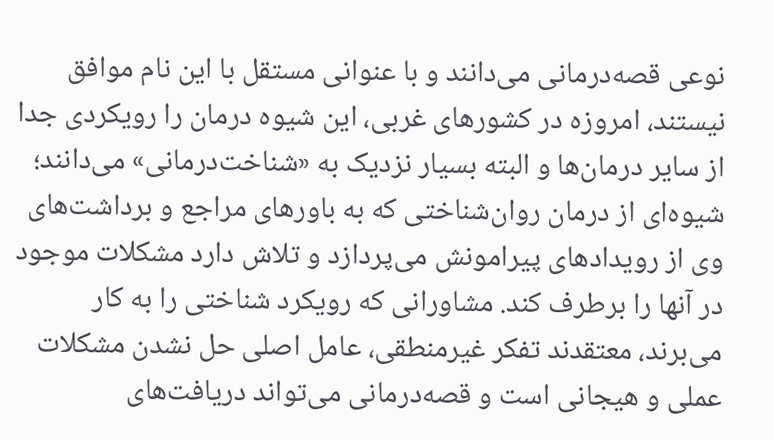نوعی قصه‌درمانی می‌دانند و با عنوانی مستقل با این نام موافق نیستند، امروزه در کشورهای غربی، این شیوه درمان را رویکردی جدا از سایر درمان‌ها و البته بسیار نزدیک به «شناخت‌درمانی» می‌دانند؛ شیوه‌ای از درمان روان‌شناختی که به باورهای مراجع و برداشت‌های وی از رویدادهای پیرامونش می‌پردازد و تلاش دارد مشکلات موجود در آنها را برطرف کند. مشاورانی که رویکرد شناختی را به کار می‌برند، معتقدند تفکر غیرمنطقی، عامل اصلی حل نشدن مشکلات عملی و هیجانی است و قصه‌درمانی می‌تواند دریافت‌های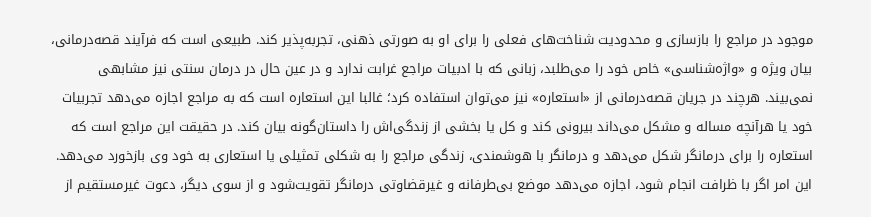موجود در مراجع را بازسازی و محدودیت‌ شناخت‌های فعلی را برای او به صورتی ذهنی، تجربه‌پذیر کند. طبیعی است که فرآیند قصه‌درمانی، بیان ویژه و «واژه‌شناسی» خاص خود را می‌طلبد، زبانی که با ادبیات مراجع غرابت ندارد و در عین حال در درمان سنتی نیز مشابهی نمی‌بیند. هرچند در جریان قصه‌درمانی از «استعاره» نیز می‌توان استفاده کرد؛ غالبا این استعاره است که به مراجع اجازه می‌دهد تجربیات خود یا هرآنچه مساله و مشکل می‌داند بیرونی کند و کل یا بخشی از زندگی‌اش را داستان‌گونه بیان کند. در حقیقت این مراجع است که استعاره را برای درمانگر شکل می‌دهد و درمانگر با هوشمندی، زندگی مراجع را به شکلی تمثیلی یا استعاری به خود وی بازخورد می‌دهد. این امر اگر با ظرافت انجام شود، اجازه می‌دهد موضع بی‌طرفانه و غیر‌قضاوتی درمانگر تقویت‌شود و از سوی دیگر، دعوت غیر‌مستقیم از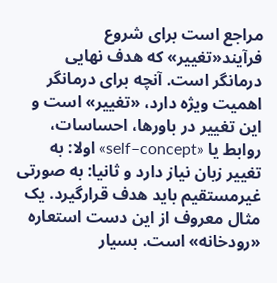مراجع است برای شروع فرآیند«تغییر» که هدف نهایی درمانگر است. آنچه برای درمانگر اهمیت ویژه دارد، «تغییر» است و این تغییر در باورها، احساسات، روابط یا «self–concept» اولا: به تغییر زبان نیاز دارد و ثانیا: به صورتی غیرمستقیم باید هدف‌‌ قرارگیرد. یک مثال معروف از این دست استعاره «رودخانه» است. بسیار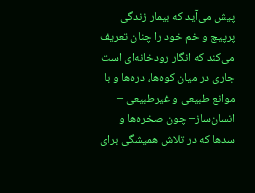پیش می‌آید که بیمار زندگی پرپیچ و خم خود را چنان تعریف می‌کند که انگار رودخانه‌ای است جاری در میان کوه‌ها، دره‌ها و با موانع طبیعی و غیرطبیعی – انسان‌ساز– چون صخره‌ها و سدها که در تلاش همیشگی برای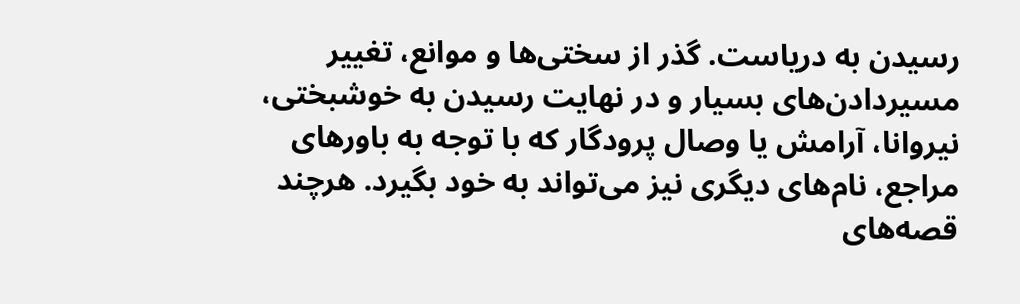رسیدن به دریاست. گذر از سختی‌ها و موانع، تغییر مسیر‌دادن‌های بسیار و در نهایت رسیدن به خوشبختی، نیروانا، آرامش یا وصال پرودگار که با توجه به باورهای مراجع، نام‌های دیگری نیز می‌تواند به خود بگیرد. هرچند قصه‌های‌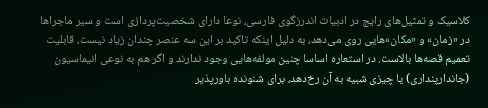کلاسیک و تمثیل‌های رایج در ادبیات اندرزگوی فارسی، نوعا دارای شخصیت‌پردازی است و سیر ماجراها در «زمان» و «مکان»هایی روی می‌دهد، به دلیل اینکه تاکید بر این سه عنصر چندان زیاد نیست، قابلیت تعمیم قصه‌ها بالاست. در استعاره اساسا چنین مولفه‌هایی وجود ندارند و اگر هم به نوعی انیماسیون (جاندارپنداری) یا چیزی شبیه به آن رخ‌دهد، برای شنونده باورپذیر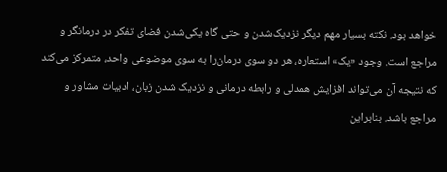خواهد بود. نکته بسیار مهم دیگر نزدیک‌شدن و حتی گاه یکی‌شدن فضای تفکر در درمانگر و مراجع است. وجود «یک» استعاره، هر دو سوی درمان‌را به سوی موضوعی واحد، متمرکز می‌کند که نتیجه آن می‌تواند افزایش همدلی و رابطه درمانی و نزدیک شدن زبان، ادبیات مشاور و مراجع باشد. بنابراین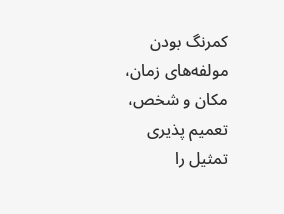کمرنگ بودن مولفه‌های زمان، مکان و شخص، تعمیم ‌پذیری تمثیل را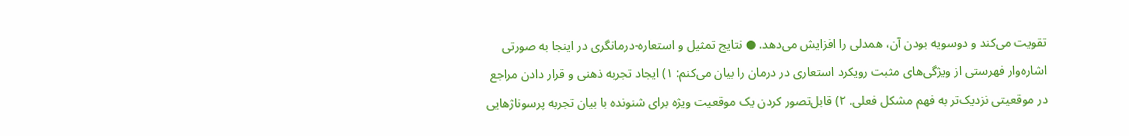تقویت می‌کند و دو‌سویه بودن آن، همدلی را افزایش می‌دهد. ● نتایج تمثیل و استعاره-درمانگری در اینجا به صورتی اشاره‌وار فهرستی از ویژگی‌های مثبت رویکرد استعاری در درمان را بیان می‌کنم: ۱) ایجاد تجربه ذهنی و قرار‌ دادن مراجع در موقعیتی نزدیک‌تر به فهم مشکل فعلی. ۲) قابل‌تصور کردن یک موقعیت ویژه برای شنونده با بیان تجربه‌ پرسوناژهایی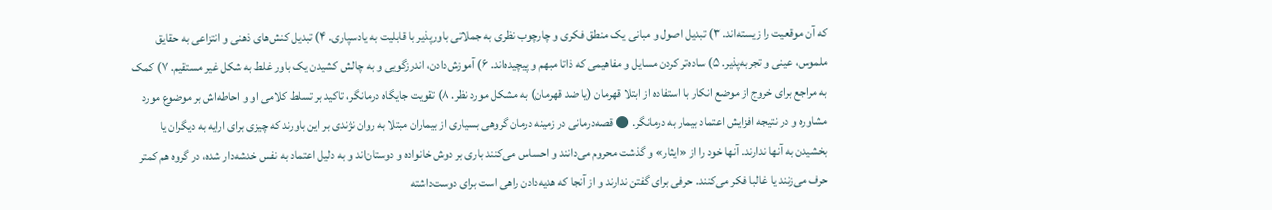که آن موقعیت را زیسته‌اند. ۳) تبدیل اصول و مبانی یک منطق فکری و چارچوب نظری به جملاتی باورپذیر با قابلیت به یادسپاری. ۴) تبدیل کنش‌های ذهنی و انتزاعی به حقایق ملموس، عینی و تجربه‌پذیر. ۵) ساده‌تر کردن مسایل و مفاهیمی که ذاتا مبهم و پیچیده‌اند. ۶) آموزش‌دادن، اندرزگویی و به چالش ‌کشیدن یک باور غلط به شکل غیر مستقیم. ۷) کمک به مراجع برای خروج از موضع انکار با استفاده از ابتلا قهرمان (یا ضد قهرمان) به مشکل مورد نظر. ۸) تقویت جایگاه درمانگر، تاکید بر تسلط کلامی او و احاطه‌اش بر موضوع مورد مشاوره و در نتیجه افزایش اعتماد بیمار به درمانگر. ● قصه‌درمانی در زمینه درمان گروهی بسیاری از بیماران مبتلا به روان نژندی بر این باورند که چیزی برای ارایه به دیگران یا بخشیدن به آنها ندارند. آنها خود را از «ایثار» و گذشت محروم می‌دانند و احساس می‌کنند باری بر دوش خانواده و دوستان‌اند و به دلیل اعتماد به نفس خدشه‌دار شده، در گروه هم کمتر حرف می‌زنند یا غالبا فکر ‌می‌کنند. حرفی برای گفتن ندارند و از آنجا که هدیه‌دادن راهی است برای دوست‌داشته‌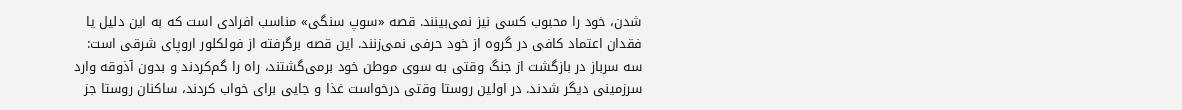شدن، خود را محبوب کسی نیز نمی‌بینند. قصه «سوپ سنگی» مناسب افرادی است که به این دلیل یا فقدان اعتماد کافی در گروه از خود حرفی نمی‌زنند. این قصه برگرفته از فولکلور اروپای شرقی است: سه سرباز در بازگشت از جنگ وقتی به سوی موطن خود برمی‌گشتند، راه را گم‌کردند و بدون آذوقه وارد سرزمینی دیگر شدند. در اولین روستا وقتی درخواست غذا و جایی برای خواب کردند، ساکنان روستا جز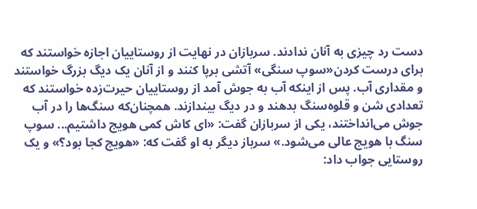دست رد چیزی به آنان ندادند. سربازان در نهایت از روستاییان اجازه خواستند که برای درست کردن«سوپ سنگی» آتشی برپا کنند و از آنان یک دیگ بزرگ خواستند و مقداری آب. پس از اینکه آب به جوش آمد از روستاییان حیرت‌زده خواستند که تعدادی شن و قلوه‌سنگ بدهند و در دیگ بیندازند. همچنان‌که سنگ‌ها را در آب جوش می‌انداختند، یکی از سربازان گفت: «ای کاش کمی هویج داشتیم... سوپ سنگ با هویج عالی می‌شود.» سرباز دیگر به او گفت که: «هویج کجا بود؟» و یک روستایی جواب داد: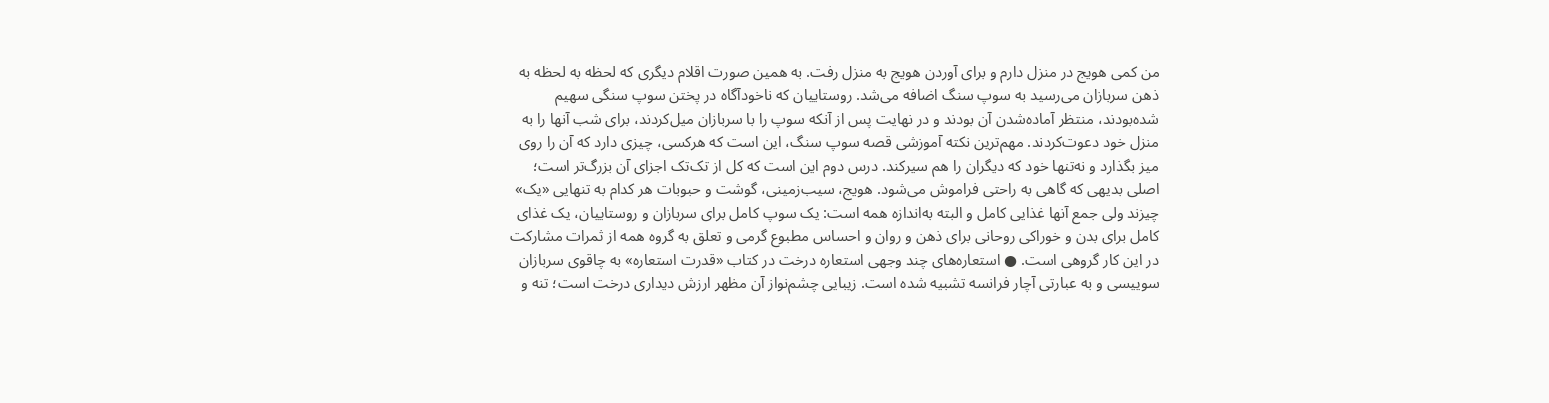من کمی هویج در منزل دارم و برای آوردن هویج به منزل رفت. به همین صورت اقلام دیگری که لحظه به لحظه به ذهن سربازان می‌رسید به سوپ سنگ اضافه می‌شد. روستاییان که ناخودآگاه در پختن سوپ سنگی سهیم شده‌بودند، منتظر آماده‌شدن آن بودند و در نهایت پس از آنکه سوپ را با سربازان میل‌کردند، برای شب آنها را به منزل خود دعوت‌کردند. مهم‌ترین نکته آموزشی قصه سوپ سنگ، این است که هرکسی، چیزی دارد که آن را روی میز بگذارد و نه‌تنها خود که دیگران را هم سیر‌کند. درس دوم این است که کل از تک‌تک اجزای آن بزرگ‌تر است؛ اصلی بدیهی که گاهی به راحتی فراموش می‌شود. هویج، سیب‌زمینی، گوشت و حبوبات هر کدام به تنهایی «یک» چیزند ولی جمع آنها غذایی کامل و البته به‌اندازه همه است: یک سوپ کامل برای سربازان و روستاییان، یک غذای کامل برای بدن و خوراکی روحانی برای ذهن و روان و احساس مطبوع گرمی و تعلق به گروه همه از ثمرات مشارکت در این کار گروهی است. ● استعاره‌های چند وجهی استعاره درخت در کتاب «قدرت استعاره» به چاقوی سربازان سوییسی و به عبارتی آچار فرانسه تشبیه شده است. زیبایی چشم‌نواز آن مظهر ارزش دیداری درخت است؛ تنه و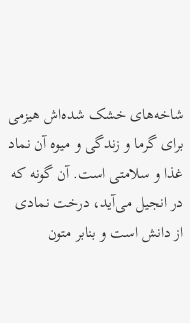شاخه‌های خشک شده‌اش هیزمی برای گرما و زندگی و میوه آن نماد غذا و سلامتی است. آن گونه که در انجیل می‌آید، درخت نمادی از دانش است و بنابر متون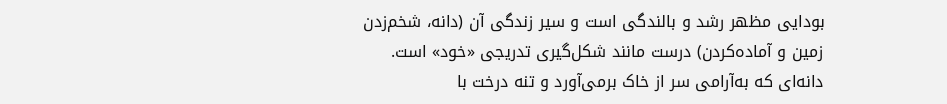بودایی مظهر رشد و بالندگی است و سیر زندگی آن (دانه، شخم‌زدن زمین و آماده‌کردن) درست مانند شکل‌گیری تدریجی «خود» است. دانه‌ای که به‌آرامی سر از خاک بر‌‌می‌آورد و تنه درخت با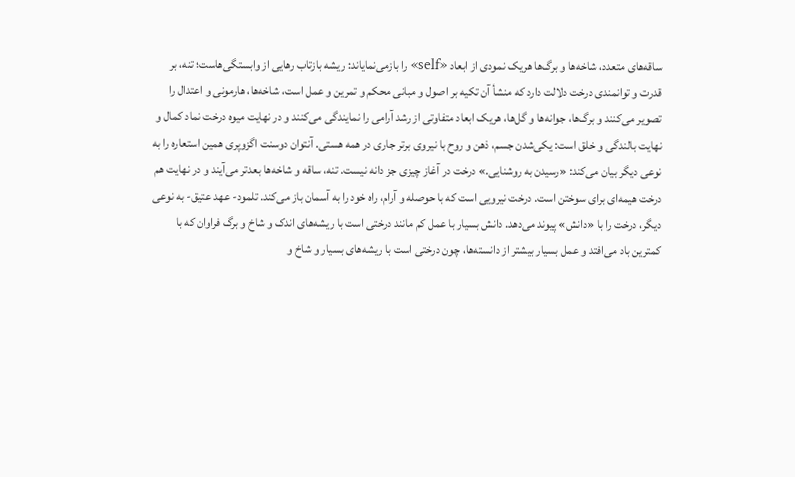ساقه‌های متعدد، شاخه‌ها و برگ‌ها هریک نمودی از ابعاد «self» را بازمی‌نمایاند: ریشه بازتاب رهایی از وابستگی‌هاست؛ تنه، بر قدرت و توانمندی درخت دلالت دارد که منشأ آن تکیه بر اصول و مبانی محکم و تمرین و عمل است، شاخه‌ها، هارمونی و اعتدال را تصویر می‌کنند و برگ‌ها، جوانه‌ها و گل‌ها، هریک ابعاد متفاوتی از رشد آرامی را نمایندگی می‌کنند و در نهایت میوه‌ درخت نماد کمال و نهایت بالندگی و خلق است: یکی‌شدن جسم، ذهن و روح با نیروی برتر جاری در همه هستی. آنتوان دوسنت اگزوپری همین استعاره را به نوعی دیگر بیان می‌کند: «رسیدن به روشنایی.» درخت در آغاز چیزی جز دانه نیست. تنه، ساقه و شاخه‌ها بعدتر می‌آیند و در نهایت هم درخت هیمه‌ای برای سوختن است. درخت نیرویی است که با حوصله و آرام، راه خود را به ‌آسمان باز می‌کند. تلمود- عهد عتیق- به نوعی دیگر، درخت را با «دانش» پیوند می‌دهد. دانش بسیار با عمل کم مانند درختی است با ریشه‌های اندک و شاخ و برگ فراوان که با کمترین باد می‌افتد و عمل بسیار بیشتر از دانسته‌ها، چون درختی است با ریشه‌های بسیار و شاخ و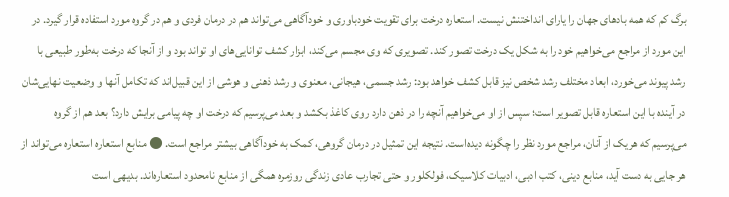برگ کم که همه بادهای جهان را یارای انداختنش نیست. استعاره درخت برای تقویت خود‌باوری و خودآگاهی می‌تواند هم در درمان فردی و هم در گروه مورد استفاده قرار‌‌ گیرد. در این مورد از مراجع می‌خواهیم خود را به شکل یک درخت تصور کند. تصویری که وی مجسم می‌کند، ابزار کشف توانایی‌های او تواند بود و از آنجا که درخت به‌طور طبیعی با رشد پیوند می‌خورد، ابعاد مختلف رشد شخص نیز قابل کشف خواهد بود: رشد جسمی، هیجانی، معنوی و رشد ذهنی و هوشی از این قبیل‌اند که تکامل آنها و وضعیت نهایی‌شان در آینده با این استعاره قابل تصویر است؛ سپس از او می‌خواهیم آنچه را در ذهن دارد روی کاغذ بکشد و بعد می‌پرسیم که درخت او چه پیامی برایش دارد؟ بعد هم از گروه می‌پرسیم که هریک از آنان، مراجع مورد نظر را چگونه دیده‌است. نتیجه‌ این تمثیل در درمان گروهی، کمک به خودآگاهی بیشتر مراجع است. ● منابع استعاره استعاره می‌تواند از هر جایی به دست آید، منابع دینی، کتب ادبی، ادبیات کلاسیک، فولکلور و حتی تجارب عادی زندگی روزمره همگی از منابع نامحدود استعاره‌اند. بدیهی است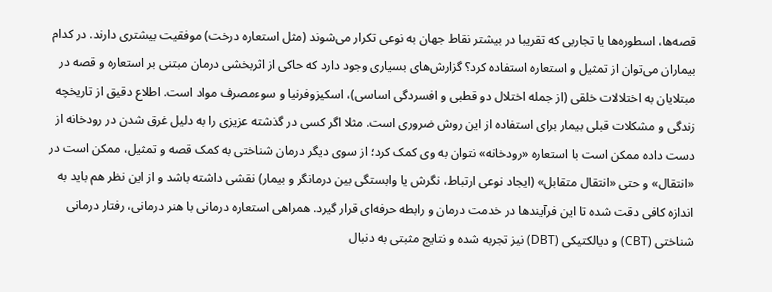قصه‌ها، اسطوره‌ها یا تجاربی که تقریبا در بیشتر نقاط جهان به نوعی تکرار می‌شوند (مثل استعاره درخت) موفقیت بیشتری دارند. در کدام بیماران می‌توان از تمثیل و استعاره استفاده کرد؟ گزارش‌های بسیاری وجود دارد که حاکی از اثربخشی درمان مبتنی بر استعاره و قصه در مبتلایان به اختلالات خلقی (از جمله اختلال دو قطبی و افسردگی اساسی)، اسکیزوفرنیا و سوءمصرف مواد است. اطلاع دقیق از تاریخچه‌ زندگی و مشکلات قبلی بیمار برای استفاده از این روش ضروری است. مثلا اگر کسی در گذشته عزیزی را به دلیل غرق شدن در رودخانه از دست داده‌ ممکن است با استعاره «رودخانه» نتوان به وی کمک کرد؛ از سوی دیگر درمان شناختی به کمک قصه و تمثیل، ممکن است در «انتقال» و حتی «انتقال متقابل» (ایجاد نوعی ارتباط، نگرش یا وابستگی بین درمانگر و بیمار) نقشی داشته باشد و از این نظر هم باید به اندازه‌ کافی دقت شده تا این فرآیندها در خدمت درمان و رابطه‌ حرفه‌ای قرار گیرد. همراهی استعاره درمانی با هنر درمانی، رفتار درمانی شناختی (CBT) و دیالکتیکی (DBT) نیز تجربه شده و نتایج مثبتی به دنبال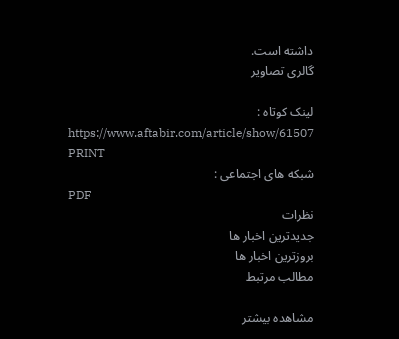داشته ‌است.
گالری تصاویر

لینک کوتاه :
https://www.aftabir.com/article/show/61507
PRINT
شبکه های اجتماعی :
PDF
نظرات
جدیدترین اخبار ها
بروزترین اخبار ها
مطالب مرتبط

مشاهده بیشتر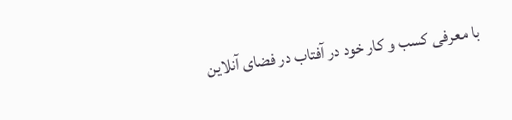با معرفی کسب و کار خود در آفتاب در فضای آنلاین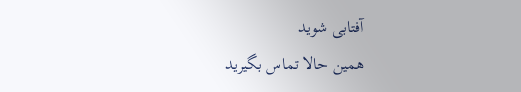آفتابی شوید
همین حالا تماس بگیرید